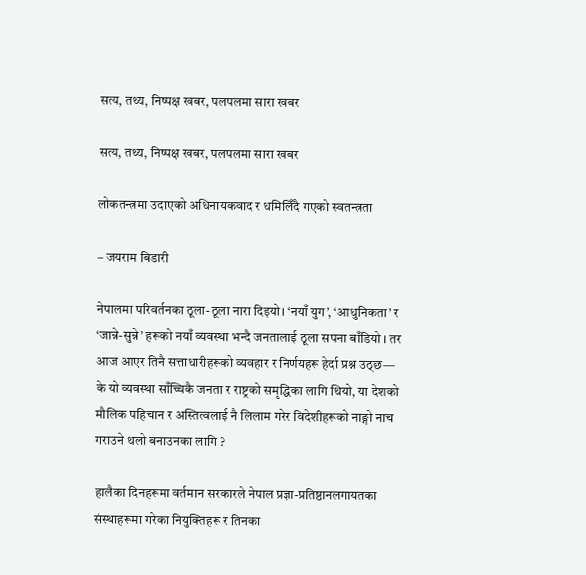सत्य, तथ्य, निष्पक्ष खबर, पलपलमा सारा खबर

सत्य, तथ्य, निष्पक्ष खबर, पलपलमा सारा खबर

लोकतन्त्रमा उदाएको अधिनायकवाद र धमिलिँदै गएको स्वतन्त्रता

– जयराम बिडारी

नेपालमा परिवर्तनका ठूला-ठूला नारा दिइयो। ‘नयाँ युग’, ‘आधुनिकता’ र ‘जान्ने-सुन्ने’ हरूको नयाँ व्यवस्था भन्दै जनतालाई ठूला सपना बाँडियो । तर आज आएर तिनै सत्ताधारीहरूको व्यवहार र निर्णयहरू हेर्दा प्रश्न उठ्छ— के यो व्यवस्था साँच्चिकै जनता र राष्ट्रको समृद्धिका लागि थियो, या देशको मौलिक पहिचान र अस्तित्वलाई नै लिलाम गरेर विदेशीहरूको नाङ्गो नाच गराउने थलो बनाउनका लागि ?

हालैका दिनहरूमा वर्तमान सरकारले नेपाल प्रज्ञा-प्रतिष्ठानलगायतका संस्थाहरूमा गरेका नियुक्तिहरू र तिनका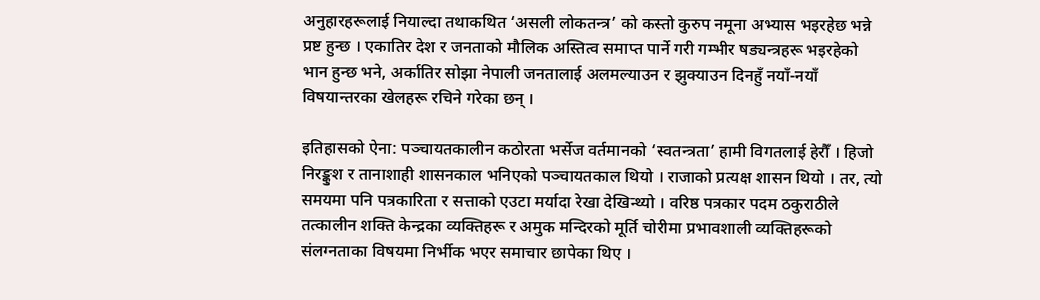अनुहारहरूलाई नियाल्दा तथाकथित ‘असली लोकतन्त्र’ को कस्तो कुरुप नमूना अभ्यास भइरहेछ भन्ने प्रष्ट हुन्छ । एकातिर देश र जनताको मौलिक अस्तित्व समाप्त पार्ने गरी गम्भीर षड्यन्त्रहरू भइरहेको भान हुन्छ भने, अर्कातिर सोझा नेपाली जनतालाई अलमल्याउन र झुक्याउन दिनहुँ नयाँ-नयाँ विषयान्तरका खेलहरू रचिने गरेका छन् ।

इतिहासको ऐना: पञ्चायतकालीन कठोरता भर्सेज वर्तमानको ‘स्वतन्त्रता’ हामी विगतलाई हेरौँ । हिजो निरङ्कुश र तानाशाही शासनकाल भनिएको पञ्चायतकाल थियो । राजाको प्रत्यक्ष शासन थियो । तर, त्यो समयमा पनि पत्रकारिता र सत्ताको एउटा मर्यादा रेखा देखिन्थ्यो । वरिष्ठ पत्रकार पदम ठकुराठीले तत्कालीन शक्ति केन्द्रका व्यक्तिहरू र अमुक मन्दिरको मूर्ति चोरीमा प्रभावशाली व्यक्तिहरूको संलग्नताका विषयमा निर्भीक भएर समाचार छापेका थिए ।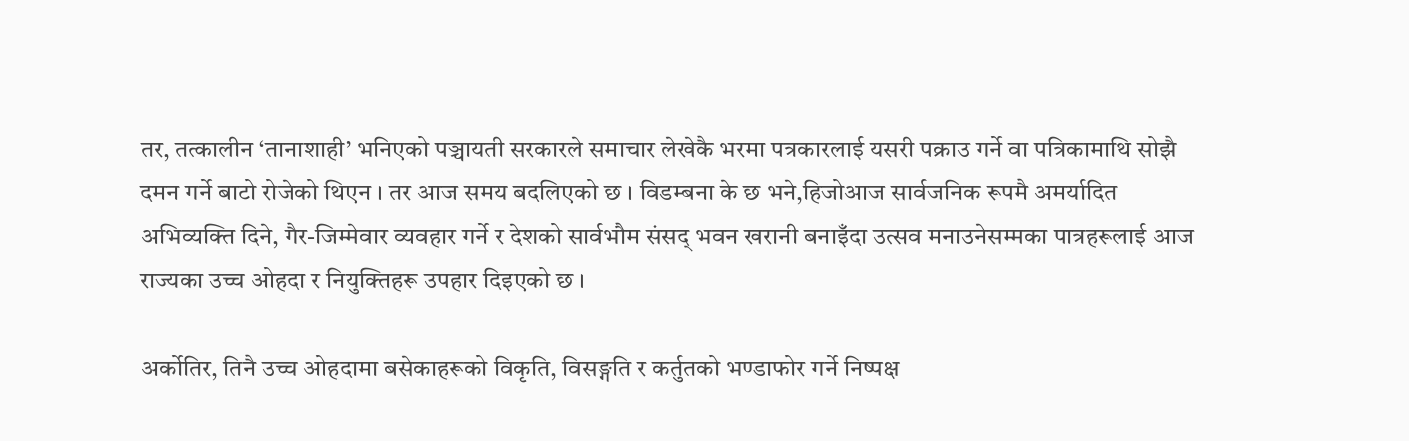तर, तत्कालीन ‘तानाशाही’ भनिएको पञ्चायती सरकारले समाचार लेखेकै भरमा पत्रकारलाई यसरी पक्राउ गर्ने वा पत्रिकामाथि सोझै दमन गर्ने बाटो रोजेको थिएन । तर आज समय बदलिएको छ । विडम्बना के छ भने,हिजोआज सार्वजनिक रूपमै अमर्यादित अभिव्यक्ति दिने, गैर-जिम्मेवार व्यवहार गर्ने र देशको सार्वभौम संसद् भवन खरानी बनाइँदा उत्सव मनाउनेसम्मका पात्रहरूलाई आज राज्यका उच्च ओहदा र नियुक्तिहरू उपहार दिइएको छ ।

अर्कोतिर, तिनै उच्च ओहदामा बसेकाहरूको विकृति, विसङ्गति र कर्तुतको भण्डाफोर गर्ने निष्पक्ष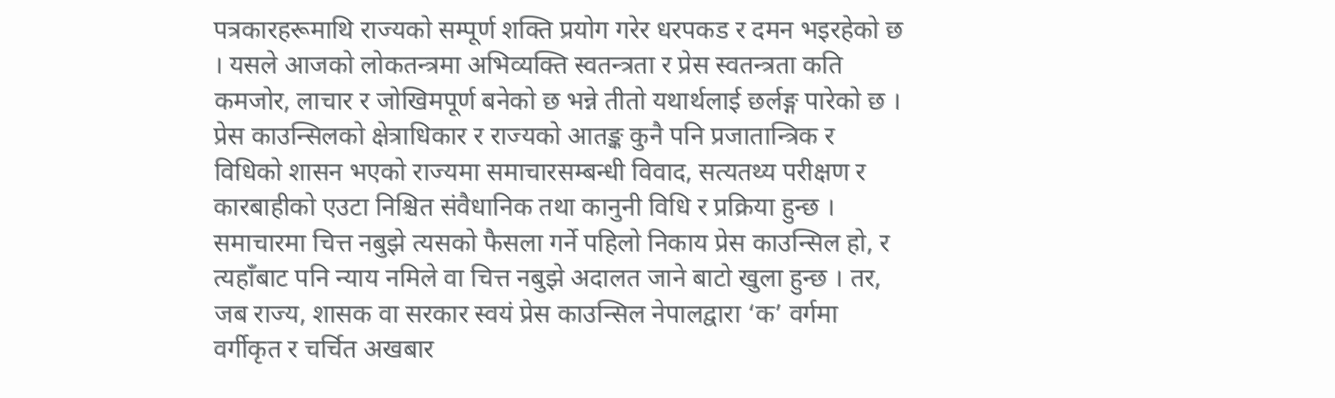पत्रकारहरूमाथि राज्यको सम्पूर्ण शक्ति प्रयोग गरेर धरपकड र दमन भइरहेको छ । यसले आजको लोकतन्त्रमा अभिव्यक्ति स्वतन्त्रता र प्रेस स्वतन्त्रता कति कमजोर, लाचार र जोखिमपूर्ण बनेको छ भन्ने तीतो यथार्थलाई छर्लङ्ग पारेको छ । प्रेस काउन्सिलको क्षेत्राधिकार र राज्यको आतङ्क कुनै पनि प्रजातान्त्रिक र विधिको शासन भएको राज्यमा समाचारसम्बन्धी विवाद, सत्यतथ्य परीक्षण र कारबाहीको एउटा निश्चित संवैधानिक तथा कानुनी विधि र प्रक्रिया हुन्छ । समाचारमा चित्त नबुझे त्यसको फैसला गर्ने पहिलो निकाय प्रेस काउन्सिल हो, र त्यहाँबाट पनि न्याय नमिले वा चित्त नबुझे अदालत जाने बाटो खुला हुन्छ । तर, जब राज्य, शासक वा सरकार स्वयं प्रेस काउन्सिल नेपालद्वारा ‘क’ वर्गमा वर्गीकृत र चर्चित अखबार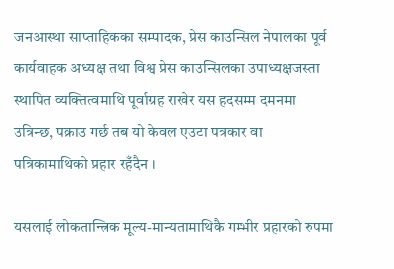जनआस्था साप्ताहिकका सम्पादक, प्रेस काउन्सिल नेपालका पूर्व कार्यवाहक अध्यक्ष तथा विश्व प्रेस काउन्सिलका उपाध्यक्षजस्ता स्थापित व्यक्तित्वमाथि पूर्वाग्रह राखेर यस हदसम्म दमनमा उत्रिन्छ, पक्राउ गर्छ तब यो केवल एउटा पत्रकार वा पत्रिकामाथिको प्रहार रहँदैन ।

यसलाई लोकतान्त्रिक मूल्य-मान्यतामाथिकै गम्भीर प्रहारको रुपमा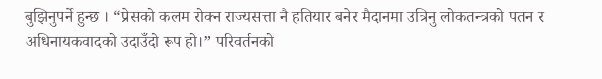बुझिनुपर्ने हुन्छ । “प्रेसको कलम रोक्न राज्यसत्ता नै हतियार बनेर मैदानमा उत्रिनु लोकतन्त्रको पतन र अधिनायकवादको उदाउँदो रूप हो।” परिवर्तनको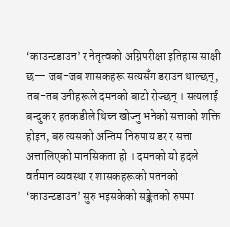‘काउन्टडाउन’ र नेतृत्वको अग्निपरीक्षा इतिहास साक्षी छ— जब-जब शासकहरू सत्यसँग डराउन थाल्छन्, तब-तब उनीहरूले दमनको बाटो रोज्छन् । सत्यलाई बन्दुक र हतकडीले थिच्न खोज्नु भनेको सत्ताको शक्ति होइन, बरु त्यसको अन्तिम निरुपाय डर र सत्ता अत्तालिएको मानसिकता हो । दमनको यो हदले वर्तमान व्यवस्था र शासकहरूको पतनको ‘काउन्टडाउन’ सुरु भइसकेको सङ्केतको रुपमा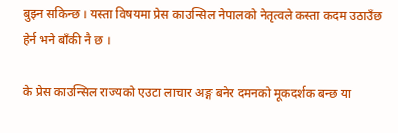बुझ्न सकिन्छ । यस्ता विषयमा प्रेस काउन्सिल नेपालको नेतृत्वले कस्ता कदम उठाउँछ हेर्न भने बाँकी नै छ ।

के प्रेस काउन्सिल राज्यको एउटा लाचार अङ्ग बनेर दमनको मूकदर्शक बन्छ या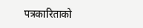पत्रकारिताको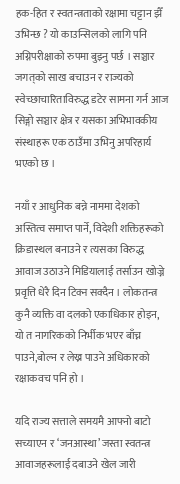हक-हित र स्वतन्त्रताको रक्षामा चट्टान झैँ उभिन्छ ? यो काउन्सिलको लागि पनि अग्निपरीक्षाको रुपमा बुझ्नु पर्छ । सञ्चार जगत्‌को साख बचाउन र राज्यको स्वेच्छाचारिताविरुद्ध डटेर सामना गर्न आज सिङ्गो सञ्चार क्षेत्र र यसका अभिभावकीय संस्थाहरू एक ठाउँमा उभिनु अपरिहार्य भएको छ ।

नयाँ र आधुनिक बन्ने नाममा देशको अस्तित्व समाप्त पार्ने, विदेशी शक्तिहरूको क्रिडास्थल बनाउने र त्यसका विरुद्ध आवाज उठाउने मिडियालाई तर्साउन खोज्ने प्रवृत्ति धेरै दिन टिक्न सक्दैन । लोकतन्त्र कुनै व्यक्ति वा दलको एकाधिकार होइन, यो त नागरिकको निर्भीक भएर बाँच्न पाउने,बोल्न र लेख्न पाउने अधिकारको रक्षाकवच पनि हो ।

यदि राज्य सत्ताले समयमै आफ्नो बाटो सच्याएन र ‘जनआस्था’ जस्ता स्वतन्त्र आवाजहरूलाई दबाउने खेल जारी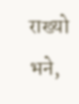राख्यो भने,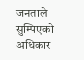जनताले सुम्पिएको अधिकार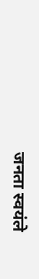जनता स्वयंले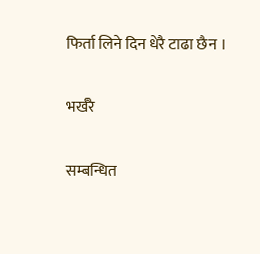फिर्ता लिने दिन धेरै टाढा छैन ।

भर्खरै

सम्बन्धित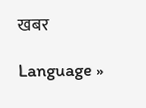खबर

Language »